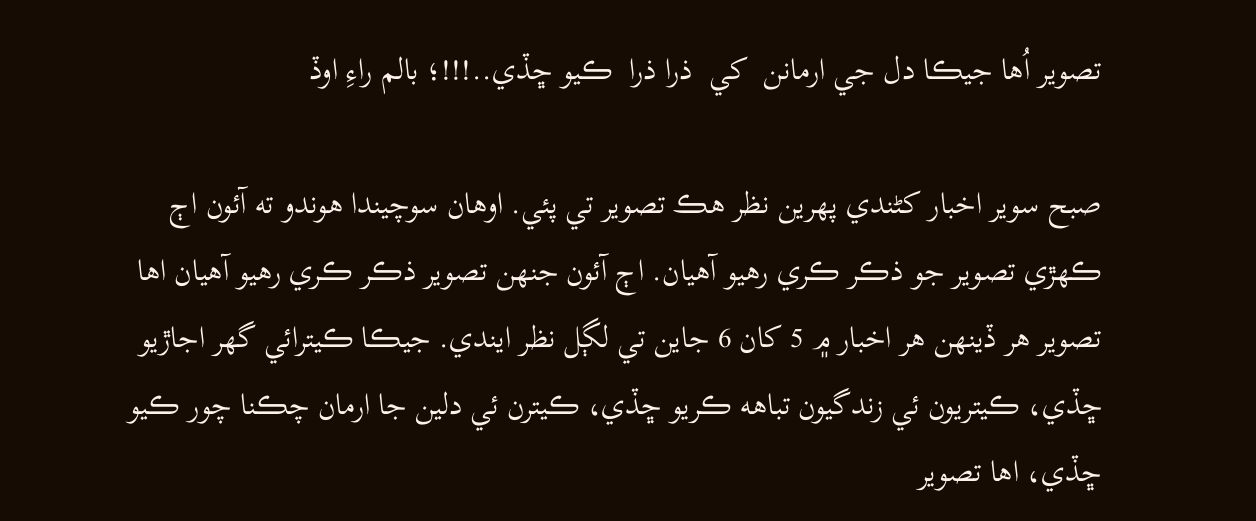تصوير اُها جيڪا دل جي ارمانن  کي  ذرا ذرا  ڪيو ڇڏي..!!!؛ بالم راءِ اوڏ

صبح سوير اخبار کڻندي پهرين نظر هڪ تصوير تي پئي. اوهان سوچيندا هوندو ته آئون اڄ ڪهڙي تصوير جو ذڪر ڪري رهيو آهيان. اڄ آئون جنهن تصوير ذڪر ڪري رهيو آهيان اها تصوير هر ڏينهن هر اخبار ۾ 5 کان 6 جاين تي لڳل نظر ايندي. جيڪا ڪيترائي گهر اجاڙيو ڇڏي، ڪيتريون ئي زندگيون تباهه ڪريو ڇڏي، ڪيترن ئي دلين جا ارمان چڪنا چور ڪيو ڇڏي، اها تصوير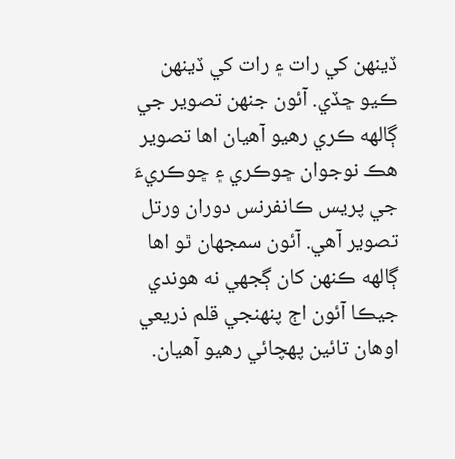ڏينهن کي رات ۽ رات کي ڏينهن ڪيو ڇڏي. آئون جنهن تصوير جي ڳالهه ڪري رهيو آهيان اها تصوير هڪ نوجوان ڇوڪري ۽ ڇوڪريءَ جي پريس ڪانفرنس دوران ورتل تصوير آهي. آئون سمجهان ٿو اها ڳالهه ڪنهن کان ڳجهي نه هوندي جيڪا آئون اڄ پنهنجي قلم ذريعي اوهان تائين پهچائي رهيو آهيان.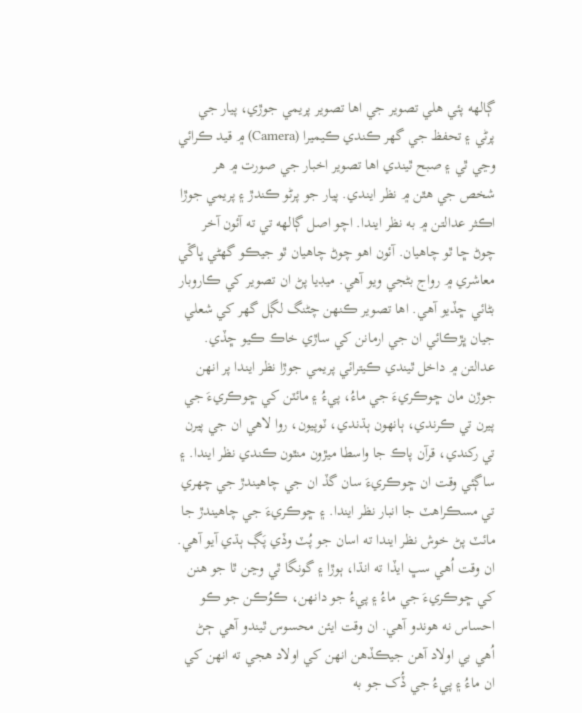ڳالهه پئي هلي تصوير جي اها تصوير پريمي جوڙي، پيار جي پرڻي ۽ تحفظ جي گهر ڪندي ڪيميرا (Camera) ۾ قيد ڪرائي وڃي ٿي ۽ صبح ٿيندي اها تصوير اخبار جي صورت ۾ هر شخص جي هٿن ۾ نظر ايندي. پيار جو پرڻو ڪندڙ ۽ پريمي جوڙا اڪثر عدالتن ۾ به نظر ايندا. اچو اصل ڳالهه تي ته آئون آخر چوڻ ڇا ٿو چاهيان. آئون اهو چوڻ چاهيان ٿو جيڪو گهڻي ڀاڱي معاشري ۾ رواج بڻجي ويو آهي. ميڊيا پڻ ان تصوير کي ڪاروبار بڻائي ڇڏيو آهي. اها تصوير ڪنهن چڻنگ لڳل گهر کي شعلي جيان ڀڙڪائي ان جي ارمانن کي ساڙي خاڪ ڪيو ڇڏي. عدالتن ۾ داخل ٿيندي ڪيترائي پريمي جوڙا نظر ايندا پر انهن جوڙن مان ڇوڪريءَ جي ماءُ، پيءُ ۽ مائٽن کي ڇوڪريءَ جي پيرن تي ڪرندي، ٻانهون ٻڌندي، ٽوپيون، روا لاهي ان جي پيرن تي رکندي، قرآن پاڪ جا واسطا ميڙون منٿون ڪندي نظر ايندا. ۽ ساڳئي وقت ان ڇوڪريءَ سان گڏ ان جي چاهيندڙ جي چهري تي مسڪراهٽ جا انبار نظر ايندا. ۽ ڇوڪريءَ جي چاهيندڙ جا مائٽ پڻ خوش نظر ايندا ته اسان جو پُٽ وڏي پَڳ ٻڌي آيو آهي. ان وقت اُهي سڀ ايڏا ته انڌا، ٻوڙا ۽ گونگا ٿي وڃن ٿا جو هنن کي ڇوڪريءَ جي ماءُ ۽ پيءُ جو دانهن، ڪوُڪن جو ڪو احساس نه هوندو آهي. ان وقت ايئن محسوس ٿيندو آهي ڄڻ اُهي بي اولاد آهن جيڪڏهن انهن کي اولاد هجي ته انهن کي ان ماءُ ۽ پيءُ جي ڏُک جو به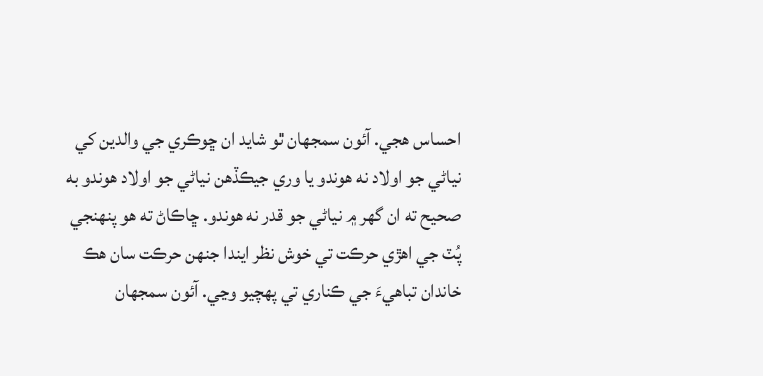احساس هجي. آئون سمجهان ٿو شايد ان ڇوڪري جي والدين کي نياڻي جو اولاد نه هوندو يا وري جيڪڏهن نياڻي جو اولاد هوندو به صحيح ته ان گهر ۾ نياڻي جو قدر نه هوندو. ڇاڪاڻ ته هو پنهنجي پُٽ جي اهڙي حرڪت تي خوش نظر ايندا جنهن حرڪت سان هڪ خاندان تباهيءَ جي ڪناري تي پهچيو وڃي. آئون سمجهان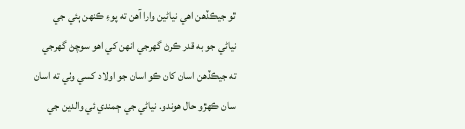ٿو جيڪڏهن اهي نياڻين وارا آهن ته پوءِ ڪنهن ٻئي جي نياڻي جو به قدر ڪرڻ گهرجي انهن کي اهو سوچڻ گهرجي ته جيڪڏهن اسان کان ڪو اسان جو اولاد کسي وٺي ته اسان سان ڪهڙو حال هوندو. نياڻي جي ڄمندي ئي والدين جي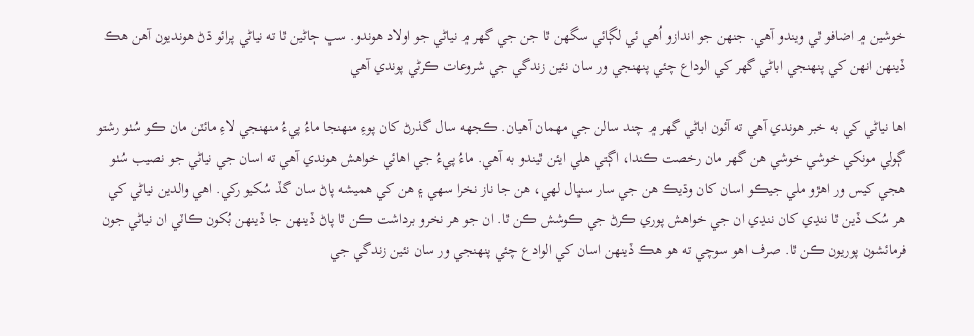خوشين ۾ اضافو ٿي ويندو آهي. جنهن جو اندازو اُهي ئي لڳائي سگهن ٿا جن جي گهر ۾ نياڻي جو اولاد هوندو. سڀ ڄاڻين ٿا ته نياڻي پرائو ڌڻ هونديون آهن هڪ ڏينهن انهن کي پنهنجي اباڻي گهر کي الوداع چئي پنهنجي ور سان نئين زندگي جي شروعات ڪرڻي پوندي آهي

اها نياڻي کي به خبر هوندي آهي ته آئون اباڻي گهر ۾ چند سالن جي مهمان آهيان. ڪجهه سال گذرڻ کان پوءِ منهنجا ماءُ پيءُ منهنجي لاءِ مائٽن مان ڪو سُٺو رشتو ڳولي مونکي خوشي خوشي هن گهر مان رخصت ڪندا، اڳتي هلي ايئن ٿيندو به آهي. ماءُ پيءُ جي اهائي خواهش هوندي آهي ته اسان جي نياڻي جو نصيب سُٺو هجي کيس ور اهڙو ملي جيڪو اسان کان وڌيڪ هن جي سار سنڀال لهي، هن جا ناز نخرا سهي ۽ هن کي هميشه پاڻ سان گڏ سُکيو رکي. اهي والدين نياڻي کي هر سُک ڏين ٿا ننڍي کان ننڍي ان جي خواهش پوري ڪرڻ جي ڪوشش ڪن ٿا. ان جو هر نخرو برداشت ڪن ٿا پاڻ ڏينهن جا ڏينهن بُکون ڪاٽي ان نياڻي جون فرمائشون پوريون ڪن ٿا. صرف اهو سوچي ته هو هڪ ڏينهن اسان کي الوادع چئي پنهنجي ور سان نئين زندگي جي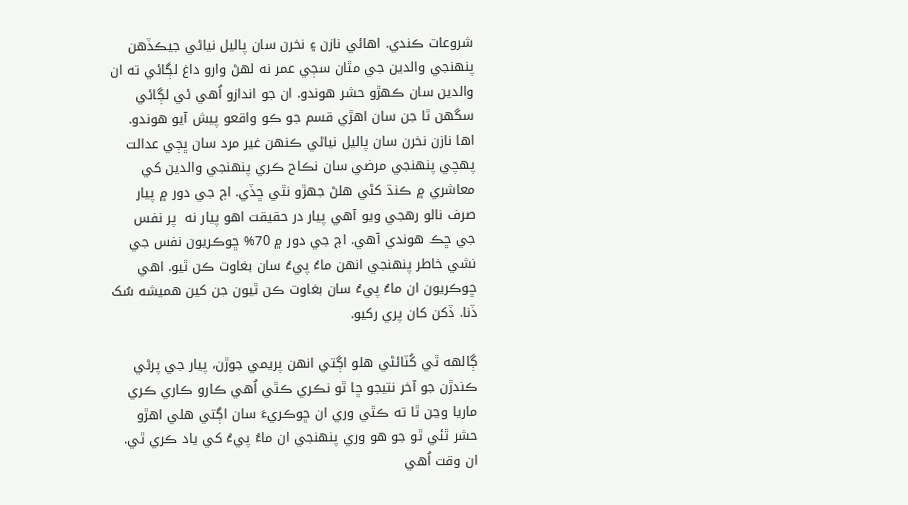شروعات ڪندي. اهائي نازن ۽ نخرن سان پاليل نياڻي جيڪڏهن پنهنجي والدين جي مٿان سڄي عمر نه لهڻ وارو داغ لڳائي ته ان والدين سان ڪهڙو حشر هوندو. ان جو اندازو اُهي ئي لڳائي سگهن ٿا جن سان اهڙي قسم جو ڪو واقعو پيش آيو هوندو. اها نازن نخرن سان پاليل نياڻي ڪنهن غير مرد سان ڀڄي عدالت پهچي پنهنجي مرضي سان نڪاح ڪري پنهنجي والدين کي معاشري ۾ ڪنڌ کڻي هلڻ جهڙو نٿي ڇڏي. اڄ جي دور ۾ پيار صرف نالو رهجي ويو آهي پيار در حقيقت اهو پيار نه  پر نفس جي ڇڪ هوندي آهي. اڄ جي دور ۾ 70% ڇوڪريون نفس جي نشي خاطر پنهنجي انهن ماءُ پيءُ سان بغاوت ڪن ٿيو. اهي ڇوڪريون ان ماءُ پيءُ سان بغاوت ڪن ٿيون جن کين هميشه سُک ڏنا. ڏکن کان پري رکيو.

ڳالهه ٿي کُٽائڻي هلو اڳتي انهن پريمي جوڙن، پيار جي پرڻي ڪندڙن جو آخر نتيجو ڇا ٿو نڪري ڪٿي اُهي ڪارو ڪاري ڪري ماريا وڃن ٿا ته ڪٿي وري ان ڇوڪريءَ سان اڳتي هلي اهڙو حشر ٿئي ٿو جو هو وري پنهنجي ان ماءُ پيءُ کي ياد ڪري ٿي. ان وقت اُهي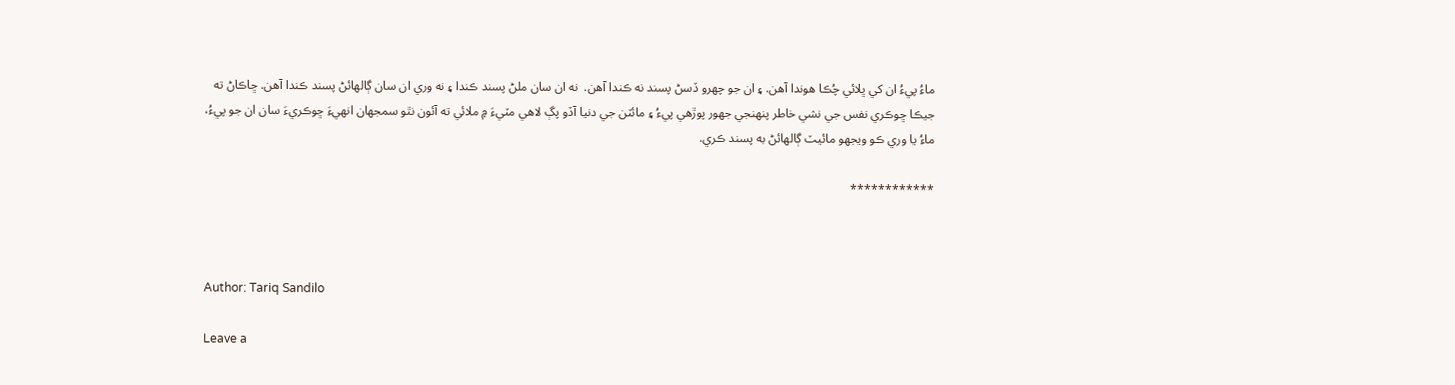ماءُ پيءُ ان کي ڀلائي چُڪا هوندا آهن. ۽ ان جو چهرو ڏسڻ پسند نه ڪندا آهن.  نه ان سان ملڻ پسند ڪندا ۽ نه وري ان سان ڳالهائڻ پسند ڪندا آهن. ڇاڪاڻ ته جيڪا ڇوڪري نفس جي نشي خاطر پنهنجي جهور پوڙهي پيءُ ۽ مائٽن جي دنيا آڏو پڳ لاهي مٽيءَ ۾ ملائي ته آئون نٿو سمجهان انهيءَ ڇوڪريءَ سان ان جو پيءُ، ماءُ يا وري ڪو ويجهو مائيٽ ڳالهائڻ به پسند ڪري.

************



Author: Tariq Sandilo

Leave a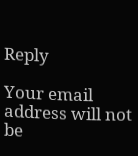Reply

Your email address will not be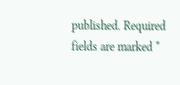published. Required fields are marked *